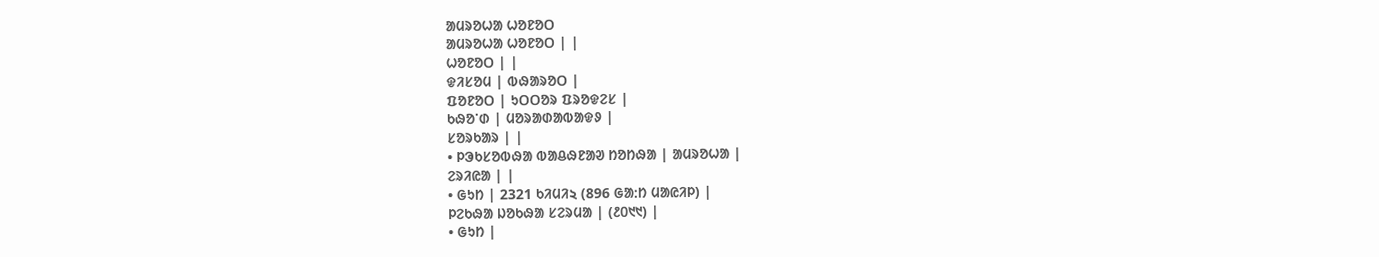ᱟᱢᱨᱚᱦᱟ ᱦᱚᱱᱚᱛ
ᱟᱢᱨᱚᱦᱟ ᱦᱚᱱᱚᱛ | |
ᱦᱚᱱᱚᱛ | |
ᱫᱤᱥᱚᱢ | ᱵᱷᱟᱨᱚᱛ |
ᱯᱚᱱᱚᱛ | ᱩᱛᱛᱚᱨ ᱯᱨᱚᱫᱮᱥ |
ᱠᱷᱚᱸᱰ | ᱢᱚᱨᱟᱰᱟᱵᱟᱫᱽ |
ᱥᱚᱨᱠᱟᱨ | |
• ᱞᱳᱠᱥᱚᱵᱷᱟ ᱵᱟᱪᱷᱱᱟᱣ ᱴᱚᱴᱷᱟ | ᱟᱢᱨᱚᱦᱟ |
ᱮᱨᱤᱭᱟ | |
• ᱜᱩᱴ | 2321 ᱠᱤᱢᱤ২ (896 ᱜᱟᱺᱴ ᱢᱟᱭᱤᱞ) |
ᱞᱮᱠᱷᱟ ᱡᱚᱠᱷᱟ ᱥᱮᱨᱢᱟ | (᱒᱐᱑᱑) |
• ᱜᱩᱴ |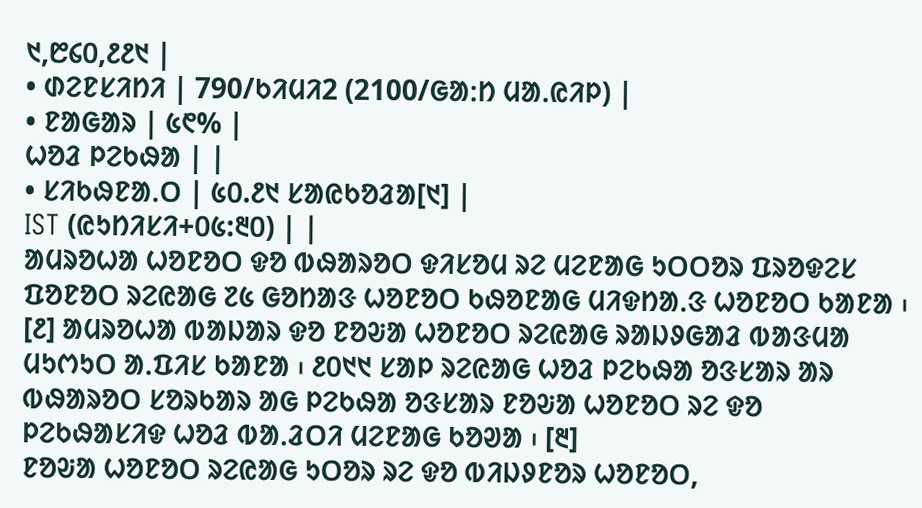᱑,᱘᱔᱐,᱒᱒᱑ |
• ᱰᱮᱱᱥᱤᱴᱤ | 790/ᱠᱤᱢᱤ2 (2100/ᱜᱟᱺᱴ ᱢᱟᱹᱭᱤᱞ) |
• ᱱᱟᱜᱟᱨ | ᱕᱖% |
ᱦᱚᱲ ᱞᱮᱠᱷᱟ | |
• ᱥᱤᱠᱷᱱᱟᱹᱛ | ᱕᱐.᱒᱑ ᱥᱟᱭᱠᱚᱲᱟ[᱑] |
IST (ᱭᱩᱴᱤᱥᱤ+᱐᱕:᱓᱐) | |
ᱟᱢᱨᱚᱦᱟ ᱦᱚᱱᱚᱛ ᱫᱚ ᱵᱷᱟᱨᱚᱛ ᱫᱤᱥᱚᱢ ᱨᱮ ᱢᱮᱱᱟᱜ ᱩᱛᱛᱚᱨ ᱯᱨᱚᱫᱮᱥ ᱯᱚᱱᱚᱛ ᱨᱮᱭᱟᱜ ᱗᱕ ᱜᱚᱴᱟᱝ ᱦᱚᱱᱚᱛ ᱠᱷᱚᱱᱟᱜ ᱢᱤᱫᱴᱟᱹᱝ ᱦᱚᱱᱚᱛ ᱠᱟᱱᱟ ᱾ [᱒] ᱟᱢᱨᱚᱦᱟ ᱵᱟᱡᱟᱨ ᱫᱚ ᱱᱚᱶᱟ ᱦᱚᱱᱚᱛ ᱨᱮᱭᱟᱜ ᱨᱟᱡᱽᱜᱟᱲ ᱵᱟᱝᱢᱟ ᱢᱩᱬᱩᱛ ᱟᱹᱯᱤᱥ ᱠᱟᱱᱟ ᱾ ᱒᱐᱑᱑ ᱥᱟᱞ ᱨᱮᱭᱟᱜ ᱦᱚᱲ ᱞᱮᱠᱷᱟ ᱚᱝᱥᱟᱨ ᱟᱨ ᱵᱷᱟᱨᱚᱛ ᱥᱚᱨᱠᱟᱨ ᱟᱜ ᱞᱮᱠᱷᱟ ᱚᱝᱥᱟᱨ ᱱᱚᱶᱟ ᱦᱚᱱᱚᱛ ᱨᱮ ᱫᱚ ᱞᱮᱠᱷᱟᱥᱤᱫ ᱦᱚᱲ ᱵᱟᱹᱲᱛᱤ ᱢᱮᱱᱟᱜ ᱠᱚᱣᱟ ᱾ [᱓]
ᱱᱚᱶᱟ ᱦᱚᱱᱚᱛ ᱨᱮᱭᱟᱜ ᱩᱛᱚᱨ ᱨᱮ ᱫᱚ ᱵᱤᱡᱽᱱᱚᱨ ᱦᱚᱱᱚᱛ,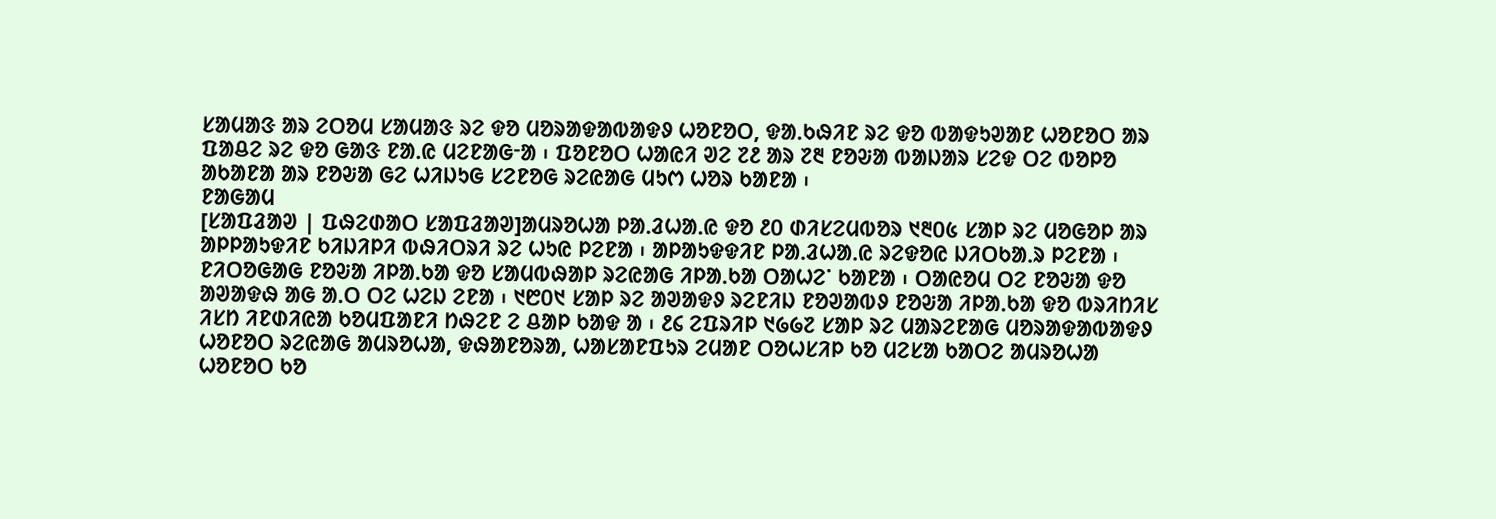ᱥᱟᱢᱟᱝ ᱟᱨ ᱮᱛᱚᱢ ᱥᱟᱢᱟᱝ ᱨᱮ ᱫᱚ ᱢᱚᱨᱟᱫᱟᱵᱟᱫᱽ ᱦᱚᱱᱚᱛ, ᱫᱟᱹᱠᱷᱤᱱ ᱨᱮ ᱫᱚ ᱵᱟᱫᱩᱣᱟᱱ ᱦᱚᱱᱚᱛ ᱟᱨ ᱯᱟᱪᱮ ᱨᱮ ᱫᱚ ᱜᱟᱝ ᱱᱟᱹᱭ ᱢᱮᱱᱟᱜᱼᱟ ᱾ ᱯᱚᱱᱚᱛ ᱦᱟᱭᱤ ᱣᱮ ᱗᱒ ᱟᱨ ᱗᱓ ᱱᱚᱶᱟ ᱵᱟᱡᱟᱨ ᱥᱮᱫ ᱛᱮ ᱵᱚᱞᱚ ᱟᱠᱟᱱᱟ ᱟᱨ ᱱᱚᱶᱟ ᱜᱮ ᱦᱤᱡᱩᱜ ᱥᱮᱱᱚᱜ ᱨᱮᱭᱟᱜ ᱢᱩᱬ ᱦᱚᱨ ᱠᱟᱱᱟ ᱾
ᱱᱟᱜᱟᱢ
[ᱥᱟᱯᱲᱟᱣ | ᱯᱷᱮᱰᱟᱛ ᱥᱟᱯᱲᱟᱣ]ᱟᱢᱨᱚᱦᱟ ᱞᱟᱹᱲᱦᱟᱹᱭ ᱫᱚ ᱒᱐ ᱰᱤᱥᱮᱢᱵᱚᱨ ᱑᱓᱐᱕ ᱥᱟᱞ ᱨᱮ ᱢᱚᱜᱚᱞ ᱟᱨ ᱟᱞᱞᱟᱩᱫᱤᱱ ᱠᱤᱡᱤᱞᱤ ᱵᱷᱤᱛᱨᱤ ᱨᱮ ᱦᱩᱭ ᱞᱮᱱᱟ ᱾ ᱟᱞᱟᱩᱫᱫᱤᱱ ᱞᱟᱹᱲᱦᱟᱹᱭ ᱨᱮᱫᱚᱭ ᱡᱤᱛᱠᱟᱹᱨ ᱞᱮᱱᱟ ᱾ ᱱᱤᱛᱚᱜᱟᱜ ᱱᱚᱶᱟ ᱤᱞᱟᱹᱠᱟ ᱫᱚ ᱥᱟᱢᱵᱷᱟᱞ ᱨᱮᱭᱟᱜ ᱤᱞᱟᱹᱠᱟ ᱛᱟᱦᱮᱸ ᱠᱟᱱᱟ ᱾ ᱛᱟᱭᱚᱢ ᱛᱮ ᱱᱚᱶᱟ ᱫᱚ ᱟᱣᱟᱫᱷ ᱟᱜ ᱟᱹᱛ ᱛᱮ ᱦᱮᱡ ᱮᱱᱟ ᱾ ᱑᱘᱐᱑ ᱥᱟᱞ ᱨᱮ ᱟᱣᱟᱫᱽ ᱨᱮᱱᱤᱡ ᱱᱚᱣᱟᱵᱽ ᱱᱚᱶᱟ ᱤᱞᱟᱹᱠᱟ ᱫᱚ ᱵᱨᱤᱴᱤᱥ ᱤᱥᱴ ᱤᱱᱰᱤᱭᱟ ᱠᱚᱢᱯᱟᱱᱤ ᱴᱷᱮᱱ ᱮ ᱪᱟᱞ ᱠᱟᱫ ᱟ ᱾ ᱒᱔ ᱮᱯᱨᱤᱞ ᱑᱙᱙᱗ ᱥᱟᱞ ᱨᱮ ᱢᱟᱨᱮᱱᱟᱜ ᱢᱚᱨᱟᱫᱟᱵᱟᱫᱽ ᱦᱚᱱᱚᱛ ᱨᱮᱭᱟᱜ ᱟᱢᱨᱚᱦᱟ, ᱫᱷᱟᱱᱚᱨᱟ, ᱦᱟᱥᱟᱱᱯᱩᱨ ᱮᱢᱟᱱ ᱛᱚᱦᱥᱤᱞ ᱠᱚ ᱢᱮᱥᱟ ᱠᱟᱛᱮ ᱟᱢᱨᱚᱦᱟ ᱦᱚᱱᱚᱛ ᱠᱚ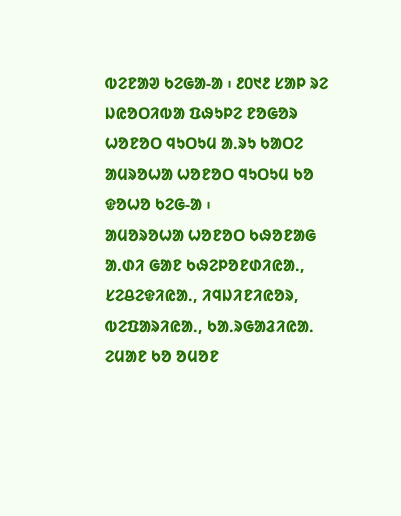ᱵᱮᱱᱟᱣ ᱠᱮᱜᱟ-ᱟ ᱾ ᱒᱐᱑᱒ ᱥᱟᱞ ᱨᱮ ᱡᱭᱚᱛᱤᱵᱟ ᱯᱷᱩᱞᱮ ᱱᱚᱜᱚᱨ ᱦᱚᱱᱚᱛ ᱧᱩᱛᱩᱢ ᱟᱹᱨᱩ ᱠᱟᱛᱮ ᱟᱢᱨᱚᱦᱟ ᱦᱚᱱᱚᱛ ᱧᱩᱛᱩᱢ ᱠᱚ ᱫᱚᱦᱚ ᱠᱮᱜ-ᱟ ᱾
ᱟᱢᱚᱨᱚᱦᱟ ᱦᱚᱱᱚᱛ ᱠᱷᱚᱱᱟᱜ ᱟᱹᱰᱤ ᱜᱟᱱ ᱠᱷᱮᱞᱚᱱᱰᱤᱭᱟᱹ, ᱥᱮᱪᱮᱫᱤᱭᱟᱹ, ᱤᱧᱡᱤᱱᱤᱭᱚᱨ, ᱵᱮᱯᱟᱨᱤᱭᱟᱹ, ᱠᱟᱹᱨᱜᱟᱲᱤᱭᱟᱹ ᱮᱢᱟᱱ ᱠᱚ ᱚᱢᱚᱱ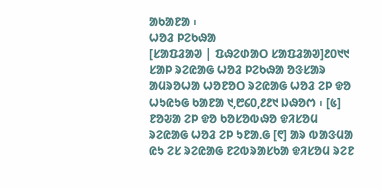ᱟᱠᱟᱱᱟ ᱾
ᱦᱚᱲ ᱞᱮᱠᱷᱟ
[ᱥᱟᱯᱲᱟᱣ | ᱯᱷᱮᱰᱟᱛ ᱥᱟᱯᱲᱟᱣ]᱒᱐᱑᱑ ᱥᱟᱞ ᱨᱮᱭᱟᱜ ᱦᱚᱲ ᱞᱮᱠᱷᱟ ᱚᱝᱥᱟᱨ ᱟᱢᱨᱚᱦᱟ ᱦᱚᱱᱚᱛ ᱨᱮᱭᱟᱜ ᱦᱚᱲ ᱮᱞ ᱫᱚ ᱦᱩᱭᱩᱜ ᱠᱟᱱᱟ ᱑,᱘᱔᱐,᱒᱒᱑ ᱡᱷᱚᱬ ᱾ [᱕] ᱱᱚᱶᱟ ᱮᱞ ᱫᱚ ᱠᱚᱥᱚᱵᱷᱚ ᱫᱤᱥᱚᱢ ᱨᱮᱭᱟᱜ ᱦᱚᱲ ᱮᱞ ᱩᱱᱟᱹᱜ [᱖] ᱟᱨ ᱵᱟᱝᱢᱟ ᱭᱩ ᱮᱥ ᱨᱮᱭᱟᱜ ᱱᱮᱵᱨᱟᱥᱠᱟ ᱫᱤᱥᱚᱢ ᱨᱮᱱ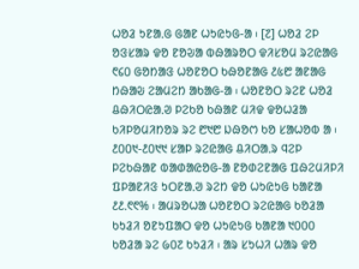ᱦᱚᱲ ᱩᱱᱟᱹᱜ ᱜᱟᱱ ᱦᱩᱭᱩᱜ-ᱟ ᱾ [᱗] ᱦᱚᱲ ᱮᱞ ᱚᱝᱥᱟᱨ ᱫᱚ ᱱᱚᱶᱟ ᱵᱷᱟᱨᱚᱛ ᱫᱤᱥᱚᱢ ᱨᱮᱭᱟᱜ ᱖᱔᱐ ᱜᱚᱴᱟᱝ ᱦᱚᱱᱚᱛ ᱠᱷᱚᱱᱟᱜ ᱒᱕᱘ ᱟᱱᱟᱜ ᱴᱷᱟᱶ ᱮᱟᱢᱮᱴ ᱟᱠᱟᱜ-ᱟ ᱾ ᱦᱚᱱᱚᱛ ᱨᱮᱱ ᱦᱚᱲ ᱪᱷᱤᱛᱭᱟᱹᱣ ᱞᱮᱠᱚ ᱠᱷᱟᱱ ᱢᱤᱫ ᱫᱚᱦᱲᱟ ᱠᱤᱞᱚᱢᱤᱴᱚᱨ ᱨᱮ ᱘᱑᱘ ᱡᱷᱚᱬ ᱠᱚ ᱥᱟᱦᱚᱵ ᱟ ᱾ ᱒᱐᱐᱑-᱒᱐᱑᱑ ᱥᱟᱞ ᱨᱮᱭᱟᱜ ᱪᱤᱛᱟᱹᱨ ᱧᱮᱞ ᱞᱮᱠᱷᱟᱱ ᱵᱟᱰᱟᱭᱚᱜ-ᱟ ᱱᱚᱰᱮᱱᱟᱜ ᱯᱷᱮᱢᱤᱞᱤ ᱯᱞᱟᱱᱤᱝ ᱩᱛᱱᱟᱹᱣ ᱨᱮᱴ ᱫᱚ ᱦᱩᱭᱩᱜ ᱠᱟᱱᱟ ᱒᱒ᱹ᱖᱖% ᱾ ᱟᱢᱨᱚᱦᱟ ᱦᱚᱱᱚᱛ ᱨᱮᱭᱟᱜ ᱠᱚᱲᱟ ᱠᱩᱲᱤ ᱚᱱᱩᱯᱟᱛ ᱫᱚ ᱦᱩᱭᱩᱜ ᱠᱟᱱᱟ ᱑᱐᱐᱐ ᱠᱚᱲᱟ ᱨᱮ ᱙᱐᱗ ᱠᱩᱲᱤ ᱾ ᱟᱨ ᱥᱩᱦᱤ ᱦᱟᱨ ᱫᱚ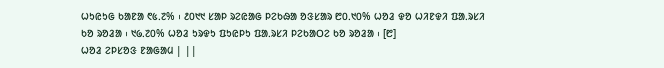ᱦᱩᱭᱩᱜ ᱠᱟᱱᱟ ᱖᱕ᱹ᱗% ᱾ ᱒᱐᱑᱑ ᱥᱟᱞ ᱨᱮᱭᱟᱜ ᱞᱮᱠᱷᱟ ᱚᱝᱥᱟᱨ ᱘᱐ᱹ᱑᱐% ᱦᱚᱲ ᱫᱚ ᱦᱤᱱᱫᱤ ᱯᱟᱹᱨᱥᱤ ᱠᱚ ᱨᱚᱲᱟ ᱾ ᱑᱙ᱹ᱗᱐% ᱦᱚᱲ ᱩᱨᱫᱩ ᱯᱩᱭᱞᱩ ᱯᱟᱹᱨᱥᱤ ᱞᱮᱠᱟᱛᱮ ᱠᱚ ᱨᱚᱲᱟ ᱾ [᱘]
ᱦᱚᱲ ᱮᱞᱥᱚᱝ ᱱᱟᱜᱟᱢ | ||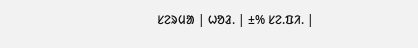ᱥᱮᱨᱢᱟ | ᱦᱚᱲ. | ±% ᱥᱮ.ᱯᱤ. |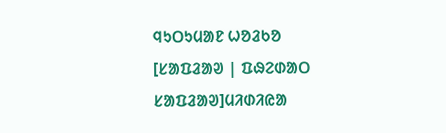ᱧᱩᱛᱩᱢᱟᱱ ᱦᱚᱲᱠᱚ
[ᱥᱟᱯᱲᱟᱣ | ᱯᱷᱮᱰᱟᱛ ᱥᱟᱯᱲᱟᱣ]ᱢᱤᱰᱤᱭᱟ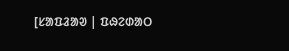[ᱥᱟᱯᱲᱟᱣ | ᱯᱷᱮᱰᱟᱛ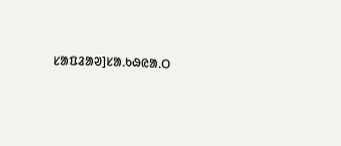ᱥᱟᱯᱲᱟᱣ]ᱥᱟᱹᱠᱷᱭᱟᱹᱛ